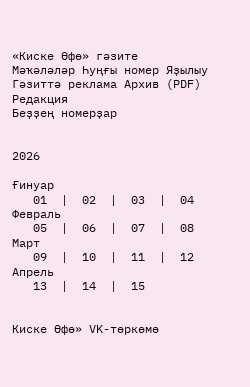«Киске Өфө» гәзите
Мәҡәләләр Һуңғы номер Яҙылыу Гәзиттә реклама Архив (PDF) Редакция
Беҙҙең номерҙар


2026

Ғинуар
   01  |  02  |  03  |  04
Февраль
   05  |  06  |  07  |  08
Март
   09  |  10  |  11  |  12
Апрель
   13  |  14  |  15


Киске Өфө» VK-төркөмө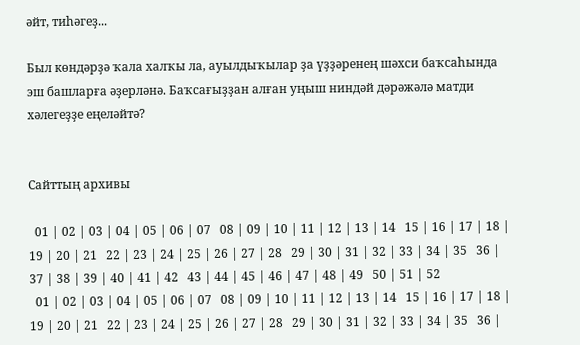әйт, тиһәгеҙ...

Был көндәрҙә ҡала халҡы ла, ауылдыҡылар ҙа үҙҙәренең шәхси баҡсаһында эш башларға әҙерләнә. Баҡсағыҙҙан алған уңыш ниндәй дәрәжәлә матди хәлегеҙҙе еңеләйтә?


Сайттың архивы

  01 | 02 | 03 | 04 | 05 | 06 | 07   08 | 09 | 10 | 11 | 12 | 13 | 14   15 | 16 | 17 | 18 | 19 | 20 | 21   22 | 23 | 24 | 25 | 26 | 27 | 28   29 | 30 | 31 | 32 | 33 | 34 | 35   36 | 37 | 38 | 39 | 40 | 41 | 42   43 | 44 | 45 | 46 | 47 | 48 | 49   50 | 51 | 52
  01 | 02 | 03 | 04 | 05 | 06 | 07   08 | 09 | 10 | 11 | 12 | 13 | 14   15 | 16 | 17 | 18 | 19 | 20 | 21   22 | 23 | 24 | 25 | 26 | 27 | 28   29 | 30 | 31 | 32 | 33 | 34 | 35   36 |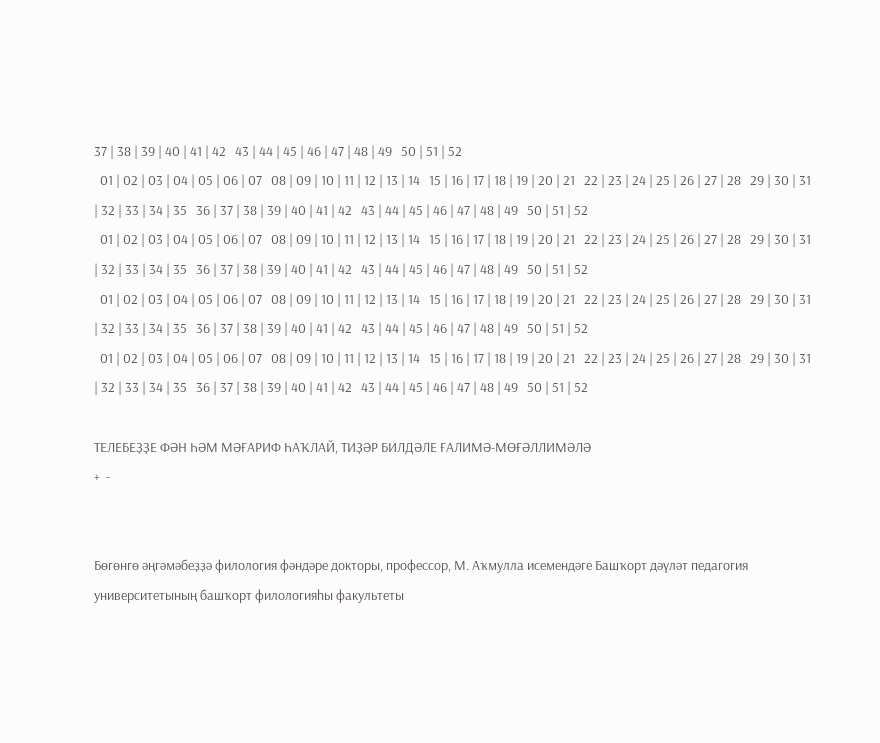37 | 38 | 39 | 40 | 41 | 42   43 | 44 | 45 | 46 | 47 | 48 | 49   50 | 51 | 52
  01 | 02 | 03 | 04 | 05 | 06 | 07   08 | 09 | 10 | 11 | 12 | 13 | 14   15 | 16 | 17 | 18 | 19 | 20 | 21   22 | 23 | 24 | 25 | 26 | 27 | 28   29 | 30 | 31 | 32 | 33 | 34 | 35   36 | 37 | 38 | 39 | 40 | 41 | 42   43 | 44 | 45 | 46 | 47 | 48 | 49   50 | 51 | 52
  01 | 02 | 03 | 04 | 05 | 06 | 07   08 | 09 | 10 | 11 | 12 | 13 | 14   15 | 16 | 17 | 18 | 19 | 20 | 21   22 | 23 | 24 | 25 | 26 | 27 | 28   29 | 30 | 31 | 32 | 33 | 34 | 35   36 | 37 | 38 | 39 | 40 | 41 | 42   43 | 44 | 45 | 46 | 47 | 48 | 49   50 | 51 | 52
  01 | 02 | 03 | 04 | 05 | 06 | 07   08 | 09 | 10 | 11 | 12 | 13 | 14   15 | 16 | 17 | 18 | 19 | 20 | 21   22 | 23 | 24 | 25 | 26 | 27 | 28   29 | 30 | 31 | 32 | 33 | 34 | 35   36 | 37 | 38 | 39 | 40 | 41 | 42   43 | 44 | 45 | 46 | 47 | 48 | 49   50 | 51 | 52
  01 | 02 | 03 | 04 | 05 | 06 | 07   08 | 09 | 10 | 11 | 12 | 13 | 14   15 | 16 | 17 | 18 | 19 | 20 | 21   22 | 23 | 24 | 25 | 26 | 27 | 28   29 | 30 | 31 | 32 | 33 | 34 | 35   36 | 37 | 38 | 39 | 40 | 41 | 42   43 | 44 | 45 | 46 | 47 | 48 | 49   50 | 51 | 52

ТЕЛЕБЕҘҘЕ ФӘН ҺӘМ МӘҒАРИФ ҺАҠЛАЙ, ТИҘӘР БИЛДӘЛЕ ҒАЛИМӘ-МӨҒӘЛЛИМӘЛӘ
+  -


Бөгөнгө әңгәмәбеҙҙә филология фәндәре докторы, профессор, М. Аҡмулла исемендәге Башҡорт дәүләт педагогия университетының башҡорт филологияһы факультеты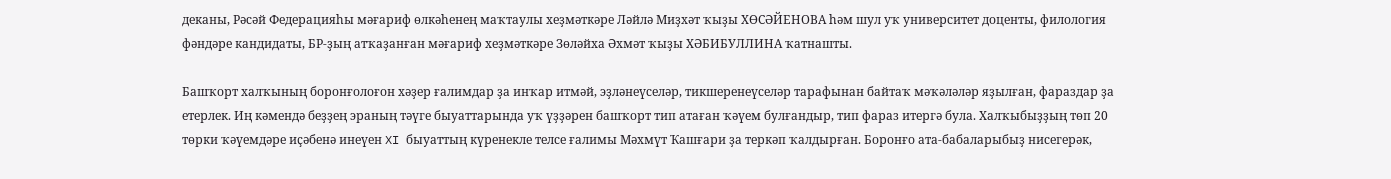деканы, Рәсәй Федерацияһы мәғариф өлкәһенең маҡтаулы хеҙмәткәре Ләйлә Миҙхәт ҡыҙы ХӨСӘЙЕНОВА һәм шул уҡ университет доценты, филология фәндәре кандидаты, БР-ҙың атҡаҙанған мәғариф хеҙмәткәре Зөләйха Әхмәт ҡыҙы ХӘБИБУЛЛИНА ҡатнашты.

Башҡорт халҡының боронғолоғон хәҙер ғалимдар ҙа инҡар итмәй, эҙләнеүселәр, тикшеренеүселәр тарафынан байтаҡ мәҡәләләр яҙылған, фараздар ҙа етерлек. Иң кәмендә беҙҙең эраның тәүге быуаттарында уҡ үҙҙәрен башҡорт тип атаған ҡәүем булғандыр, тип фараз итергә була. Халҡыбыҙҙың төп 20 төрки ҡәүемдәре иҫәбенә инеүен XI быуаттың күренекле телсе ғалимы Мәхмүт Ҡашғари ҙа теркәп ҡалдырған. Боронғо ата-бабаларыбыҙ нисегерәк,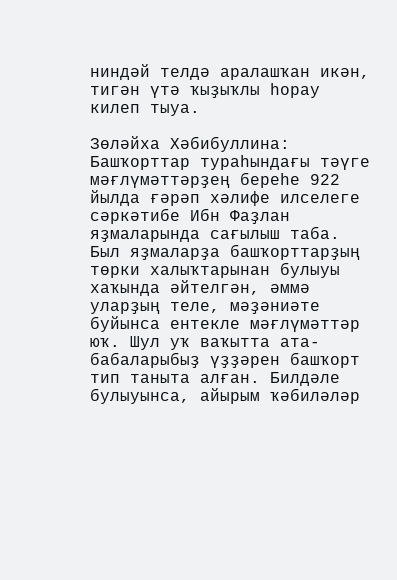ниндәй телдә аралашҡан икән, тигән үтә ҡыҙыҡлы һорау килеп тыуа.

Зөләйха Хәбибуллина:
Башҡорттар тураһындағы тәүге мәғлүмәттәрҙең береһе 922 йылда ғәрәп хәлифе илселеге сәркәтибе Ибн Фаҙлан яҙмаларында сағылыш таба. Был яҙмаларҙа башҡорттарҙың төрки халыҡтарынан булыуы хаҡында әйтелгән, әммә уларҙың теле, мәҙәниәте буйынса ентекле мәғлүмәттәр юҡ. Шул уҡ ваҡытта ата-бабаларыбыҙ үҙҙәрен башҡорт тип таныта алған. Билдәле булыуынса, айырым ҡәбиләләр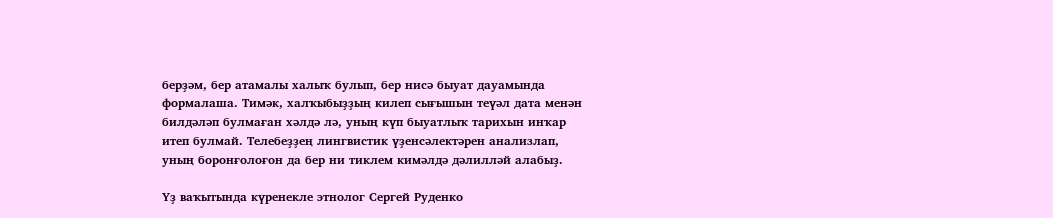берҙәм, бер атамалы халыҡ булып, бер нисә быуат дауамында формалаша. Тимәк, халҡыбыҙҙың килеп сығышын теүәл дата менән билдәләп булмаған хәлдә лә, уның күп быуатлыҡ тарихын инҡар итеп булмай. Телебеҙҙең лингвистик үҙенсәлектәрен анализлап, уның боронғолоғон да бер ни тиклем кимәлдә дәлилләй алабыҙ.

Үҙ ваҡытында күренекле этнолог Сергей Руденко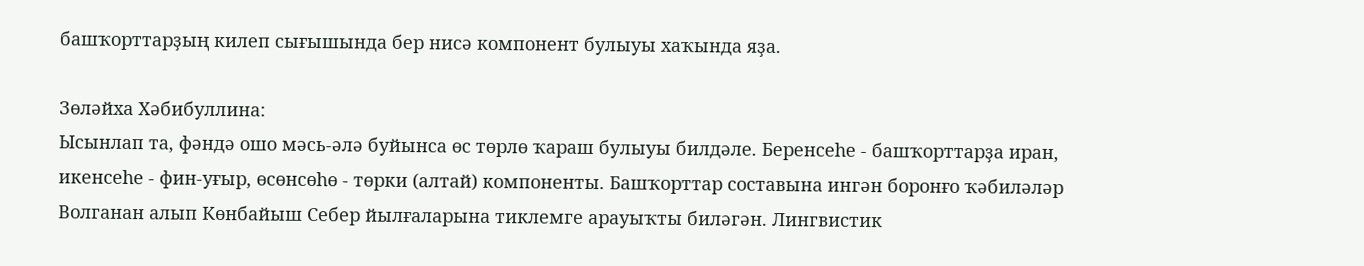башҡорттарҙың килеп сығышында бер нисә компонент булыуы хаҡында яҙа.

Зөләйха Хәбибуллина:
Ысынлап та, фәндә ошо мәсь-әлә буйынса өс төрлө ҡараш булыуы билдәле. Беренсеһе - башҡорттарҙа иран, икенсеһе - фин-уғыр, өсөнсөһө - төрки (алтай) компоненты. Башҡорттар составына ингән боронғо ҡәбиләләр Волганан алып Көнбайыш Себер йылғаларына тиклемге арауыҡты биләгән. Лингвистик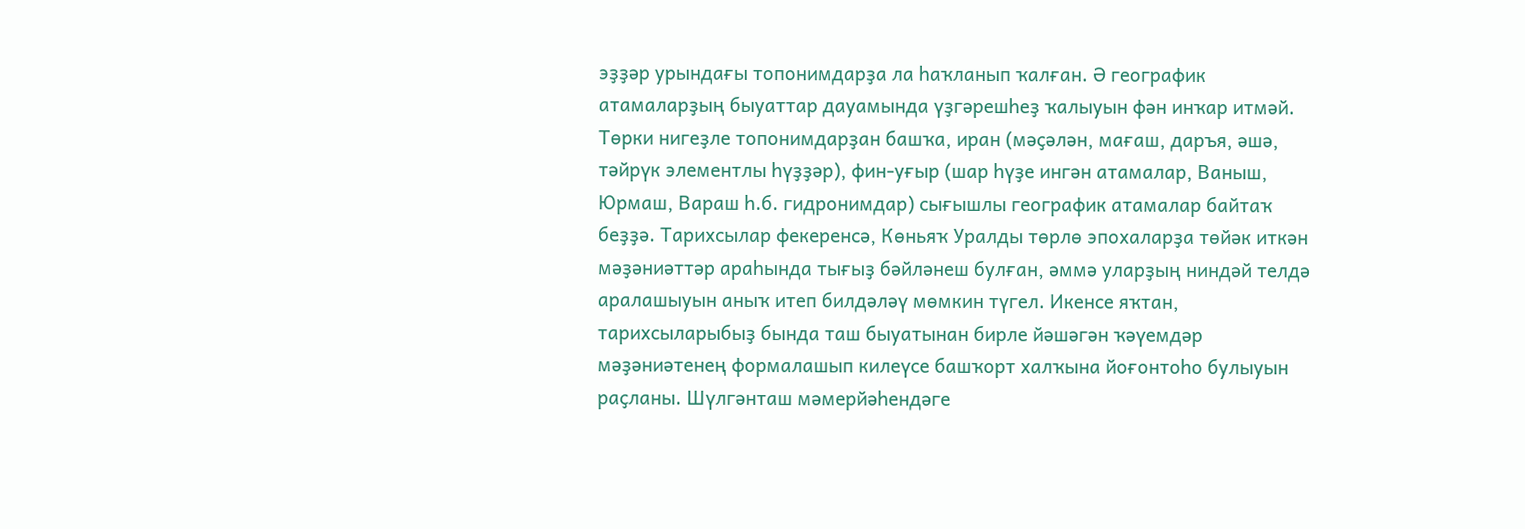эҙҙәр урындағы топонимдарҙа ла һаҡланып ҡалған. Ә географик атамаларҙың быуаттар дауамында үҙгәрешһеҙ ҡалыуын фән инҡар итмәй. Төрки нигеҙле топонимдарҙан башҡа, иран (мәҫәлән, мағаш, даръя, әшә, тәйрүк элементлы һүҙҙәр), фин-уғыр (шар һүҙе ингән атамалар, Ваныш, Юрмаш, Вараш һ.б. гидронимдар) сығышлы географик атамалар байтаҡ беҙҙә. Тарихсылар фекеренсә, Көньяҡ Уралды төрлө эпохаларҙа төйәк иткән мәҙәниәттәр араһында тығыҙ бәйләнеш булған, әммә уларҙың ниндәй телдә аралашыуын аныҡ итеп билдәләү мөмкин түгел. Икенсе яҡтан, тарихсыларыбыҙ бында таш быуатынан бирле йәшәгән ҡәүемдәр мәҙәниәтенең формалашып килеүсе башҡорт халҡына йоғонтоһо булыуын раҫланы. Шүлгәнташ мәмерйәһендәге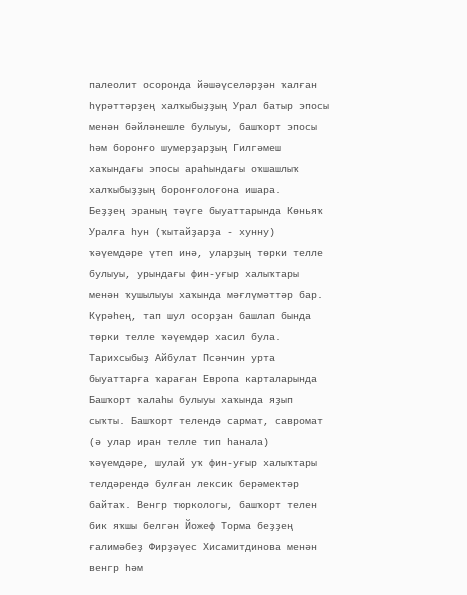палеолит осоронда йәшәүселәрҙән ҡалған һүрәттәрҙең халҡыбыҙҙың Урал батыр эпосы менән бәйләнешле булыуы, башҡорт эпосы һәм боронғо шумерҙарҙың Гилгәмеш хаҡындағы эпосы араһындағы оҡшашлыҡ халҡыбыҙҙың боронғолоғона ишара.
Беҙҙең эраның тәүге быуаттарында Көньяҡ Уралға һун (ҡытайҙарҙа - хунну) ҡәүемдәре үтеп инә, уларҙың төрки телле булыуы, урындағы фин-уғыр халыҡтары менән ҡушылыуы хаҡында мәғлүмәттәр бар. Күрәһең, тап шул осорҙан башлап бында төрки телле ҡәүемдәр хасил була. Тарихсыбыҙ Айбулат Псәнчин урта быуаттарға ҡараған Европа карталарында Башҡорт ҡалаһы булыуы хаҡында яҙып сыҡты. Башҡорт телендә сармат, савромат (ә улар иран телле тип һанала) ҡәүемдәре, шулай уҡ фин-уғыр халыҡтары телдәрендә булған лексик берәмектәр байтаҡ. Венгр тюркологы, башҡорт телен бик яҡшы белгән Йожеф Торма беҙҙең ғалимәбеҙ Фирҙәүес Хисамитдинова менән венгр һәм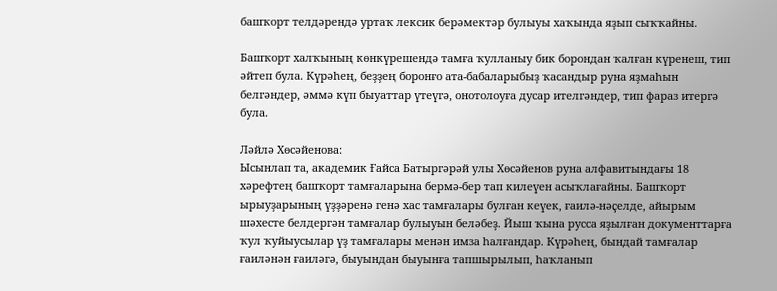башҡорт телдәрендә уртаҡ лексик берәмектәр булыуы хаҡында яҙып сыҡҡайны.

Башҡорт халҡының көнкүрешендә тамға ҡулланыу бик борондан ҡалған күренеш, тип әйтеп була. Күрәһең, беҙҙең боронғо ата-бабаларыбыҙ ҡасандыр руна яҙмаһын белгәндер, әммә күп быуаттар үтеүгә, онотолоуға дусар ителгәндер, тип фараз итергә була.

Ләйлә Хөсәйенова:
Ысынлап та, академик Ғайса Батыргәрәй улы Хөсәйенов руна алфавитындағы 18 хәрефтең башҡорт тамғаларына бермә-бер тап килеүен асыҡлағайны. Башҡорт ырыуҙарының үҙҙәренә генә хас тамғалары булған кеүек, ғаилә-нәҫелде, айырым шәхесте белдергән тамғалар булыуын беләбеҙ. Йыш ҡына русса яҙылған документтарға ҡул ҡуйыусылар үҙ тамғалары менән имза һалғандар. Күрәһең, бындай тамғалар ғаиләнән ғаиләгә, быуындан быуынға тапшырылып, һаҡланып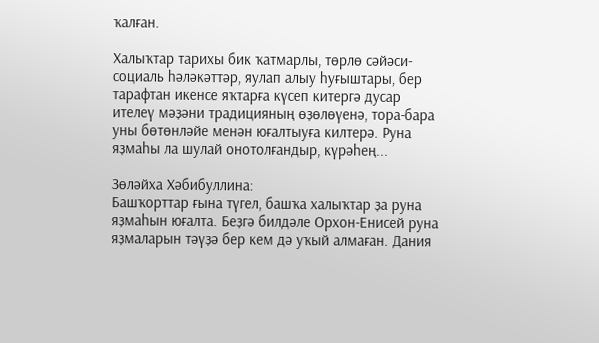ҡалған.

Халыҡтар тарихы бик ҡатмарлы, төрлө сәйәси-социаль һәләкәттәр, яулап алыу һуғыштары, бер тарафтан икенсе яҡтарға күсеп китергә дусар ителеү мәҙәни традицияның өҙөлөүенә, тора-бара уны бөтөнләйе менән юғалтыуға килтерә. Руна яҙмаһы ла шулай онотолғандыр, күрәһең...

Зөләйха Хәбибуллина:
Башҡорттар ғына түгел, башҡа халыҡтар ҙа руна яҙмаһын юғалта. Беҙгә билдәле Орхон-Енисей руна яҙмаларын тәүҙә бер кем дә уҡый алмаған. Дания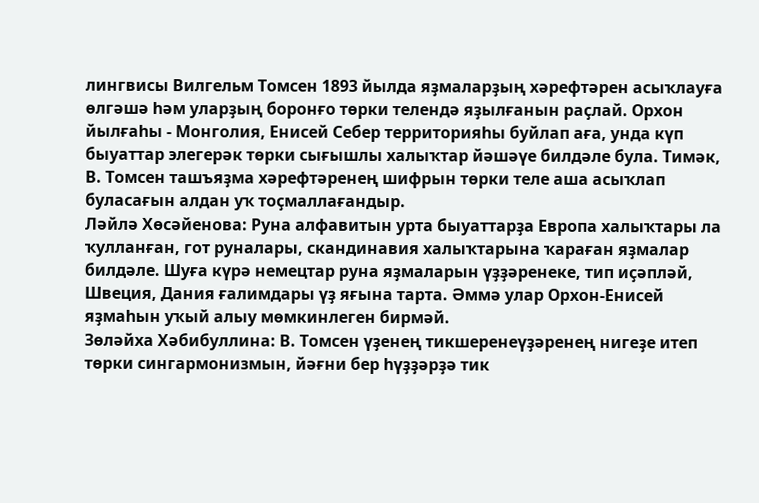лингвисы Вилгельм Томсен 1893 йылда яҙмаларҙың хәрефтәрен асыҡлауға өлгәшә һәм уларҙың боронғо төрки телендә яҙылғанын раҫлай. Орхон йылғаһы - Монголия, Енисей Себер территорияһы буйлап аға, унда күп быуаттар элегерәк төрки сығышлы халыҡтар йәшәүе билдәле була. Тимәк, В. Томсен ташъяҙма хәрефтәренең шифрын төрки теле аша асыҡлап буласағын алдан уҡ тоҫмаллағандыр.
Ләйлә Хөсәйенова: Руна алфавитын урта быуаттарҙа Европа халыҡтары ла ҡулланған, гот руналары, скандинавия халыҡтарына ҡараған яҙмалар билдәле. Шуға күрә немецтар руна яҙмаларын үҙҙәренеке, тип иҫәпләй, Швеция, Дания ғалимдары үҙ яғына тарта. Әммә улар Орхон-Енисей яҙмаһын уҡый алыу мөмкинлеген бирмәй.
Зөләйха Хәбибуллина: В. Томсен үҙенең тикшеренеүҙәренең нигеҙе итеп төрки сингармонизмын, йәғни бер һүҙҙәрҙә тик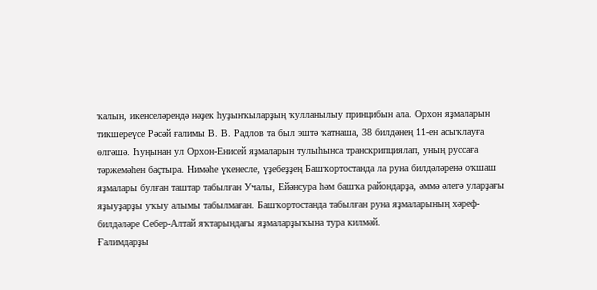ҡалын, икенселәрендә нәҙек һуҙынҡыларҙың ҡулланылыу принцибын ала. Орхон яҙмаларын тикшереүсе Рәсәй ғалимы В. В. Радлов та был эштә ҡатнаша, 38 билдәнең 11-ен асыҡлауға өлгәшә. Һуңынан ул Орхон-Енисей яҙмаларын тулыһынса транскрипциялап, уның руссаға тәржемәһен баҫтыра. Нимәһе үкенесле, үҙебеҙҙең Башҡортостанда ла руна билдәләренә оҡшаш яҙмалары булған таштар табылған Учалы, Ейәнсура һәм башҡа райондарҙа, әммә әлегә уларҙағы яҙыуҙарҙы уҡыу алымы табылмаған. Башҡортостанда табылған руна яҙмаларының хәреф-билдәләре Себер-Алтай яҡтарындағы яҙмаларҙыҡына тура килмәй.
Ғалимдарҙы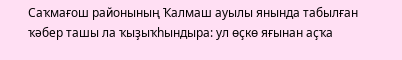Саҡмағош районының Ҡалмаш ауылы янында табылған ҡәбер ташы ла ҡыҙыҡһындыра: ул өҫкө яғынан аҫҡа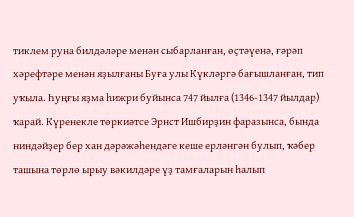тиклем руна билдәләре менән сыбарланған, өҫтәүенә, ғәрәп хәрефтәре менән яҙылғаны Буға улы Күкләргә бағышланған, тип уҡыла. Һуңғы яҙма һижри буйынса 747 йылға (1346-1347 йылдар) ҡарай. Күренекле төркиәтсе Эрнст Ишбирҙин фаразынса, бында ниндәйҙер бер хан дәрәжәһендәге кеше ерләнгән булып, ҡәбер ташына төрлө ырыу вәкилдәре үҙ тамғаларын һалып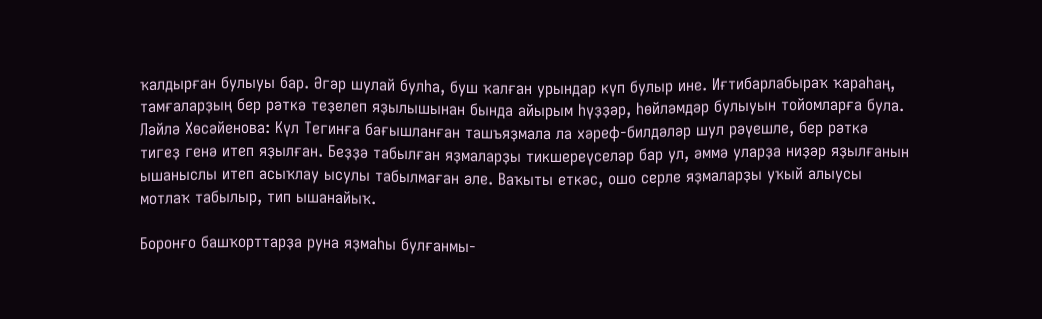ҡалдырған булыуы бар. Әгәр шулай булһа, буш ҡалған урындар күп булыр ине. Иғтибарлабыраҡ ҡараһаң, тамғаларҙың бер рәткә теҙелеп яҙылышынан бында айырым һүҙҙәр, һөйләмдәр булыуын тойомларға була.
Ләйлә Хөсәйенова: Күл Тегинға бағышланған ташъяҙмала ла хәреф-билдәләр шул рәүешле, бер рәткә тигеҙ генә итеп яҙылған. Беҙҙә табылған яҙмаларҙы тикшереүселәр бар ул, әммә уларҙа ниҙәр яҙылғанын ышаныслы итеп асыҡлау ысулы табылмаған әле. Ваҡыты еткәс, ошо серле яҙмаларҙы уҡый алыусы мотлаҡ табылыр, тип ышанайыҡ.

Боронғо башҡорттарҙа руна яҙмаһы булғанмы-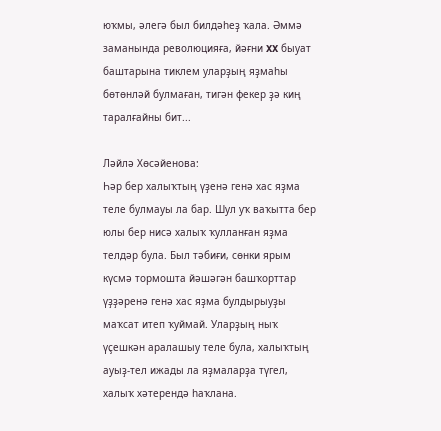юҡмы, әлегә был билдәһеҙ ҡала. Әммә заманында революцияға, йәғни XX быуат баштарына тиклем уларҙың яҙмаһы бөтөнләй булмаған, тигән фекер ҙә киң таралғайны бит...

Ләйлә Хөсәйенова:
Һәр бер халыҡтың үҙенә генә хас яҙма теле булмауы ла бар. Шул уҡ ваҡытта бер юлы бер нисә халыҡ ҡулланған яҙма телдәр була. Был тәбиғи, сөнки ярым күсмә тормошта йәшәгән башҡорттар үҙҙәренә генә хас яҙма булдырыуҙы маҡсат итеп ҡуймай. Уларҙың ныҡ үҫешкән аралашыу теле була, халыҡтың ауыҙ-тел ижады ла яҙмаларҙа түгел, халыҡ хәтерендә һаҡлана.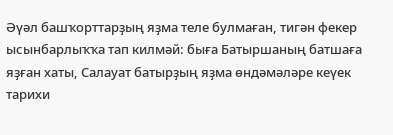Әүәл башҡорттарҙың яҙма теле булмаған, тигән фекер ысынбарлыҡҡа тап килмәй: быға Батыршаның батшаға яҙған хаты, Салауат батырҙың яҙма өндәмәләре кеүек тарихи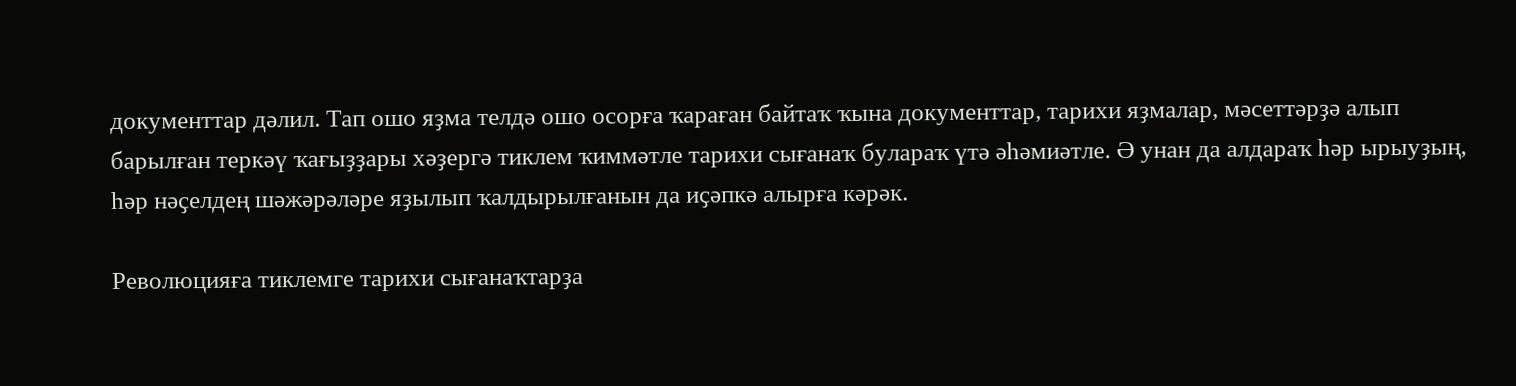документтар дәлил. Тап ошо яҙма телдә ошо осорға ҡараған байтаҡ ҡына документтар, тарихи яҙмалар, мәсеттәрҙә алып барылған теркәү ҡағыҙҙары хәҙергә тиклем ҡиммәтле тарихи сығанаҡ булараҡ үтә әһәмиәтле. Ә унан да алдараҡ һәр ырыуҙың, һәр нәҫелдең шәжәрәләре яҙылып ҡалдырылғанын да иҫәпкә алырға кәрәк.

Революцияға тиклемге тарихи сығанаҡтарҙа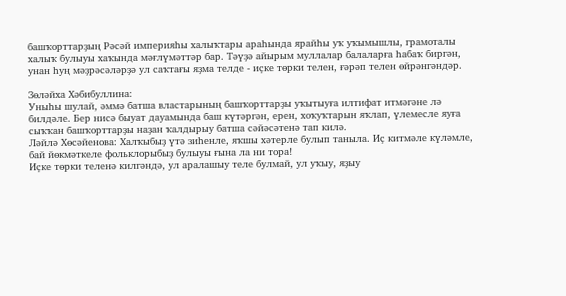башҡорттарҙың Рәсәй империяһы халыҡтары араһында ярайһы уҡ уҡымышлы, грамоталы халыҡ булыуы хаҡында мәғлүмәттәр бар. Тәүҙә айырым муллалар балаларға һабаҡ биргән, унан һуң мәҙрәсәләрҙә ул саҡтағы яҙма телде - иҫке төрки телен, ғәрәп телен өйрәнгәндәр.

Зөләйха Хәбибуллина:
Уныһы шулай, әммә батша властарының башҡорттарҙы уҡытыуға илтифат итмәгәне лә билдәле. Бер нисә быуат дауамында баш күтәргән, ерен, хоҡуҡтарын яҡлап, үлемесле яуға сыҡҡан башҡорттарҙы наҙан ҡалдырыу батша сәйәсәтенә тап килә.
Ләйлә Хөсәйенова: Халҡыбыҙ үтә зиһенле, яҡшы хәтерле булып таныла. Иҫ китмәле күләмле, бай йөкмәткеле фольклорыбыҙ булыуы ғына ла ни тора!
Иҫке төрки теленә килгәндә, ул аралашыу теле булмай, ул уҡыу, яҙыу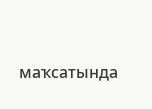маҡсатында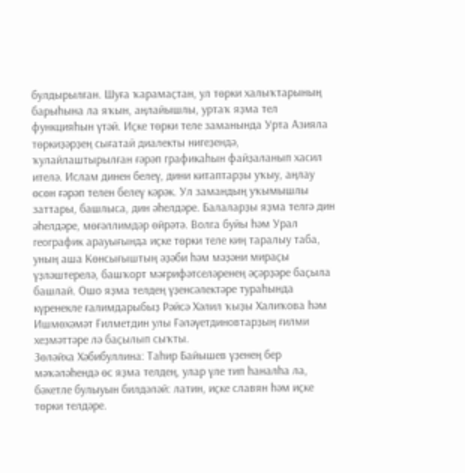булдырылған. Шуға ҡарамаҫтан, ул төрки халыҡтарының барыһына ла яҡын, аңлайышлы, уртаҡ яҙма тел функцияһын үтәй. Иҫке төрки теле заманында Урта Азияла төркиҙәрҙең сығатай диалекты нигеҙендә, ҡулайлаштырылған ғәрәп графикаһын файҙаланып хасил ителә. Ислам динен белеү, дини китаптарҙы уҡыу, аңлау өсөн ғәрәп телен белеү кәрәк. Ул замандың уҡымышлы заттары, башлыса, дин әһелдәре. Балаларҙы яҙма телгә дин әһелдәре, мөғәллимдәр өйрәтә. Волга буйы һәм Урал географик арауығында иҫке төрки теле киң таралыу таба, уның аша Көнсығыштың әҙәби һәм мәҙәни мираҫы үҙләштерелә, башҡорт мәғрифәтселәренең әҫәрҙәре баҫыла башлай. Ошо яҙма телдең үҙенсәлектәре тураһында күренекле ғалимдарыбыҙ Рәйсә Хәлил ҡыҙы Халиҡова һәм Ишмөхәмәт Ғилметдин улы Ғәләүетдиновтарҙың ғилми хеҙмәттәре лә баҫылып сыҡты.
Зөләйха Хәбибуллина: Таһир Байышев үҙенең бер мәҡәләһендә өс яҙма телдең, улар үле тип һаналһа ла, бәхетле булыуын билдәләй: латин, иҫке славян һәм иҫке төрки телдәре.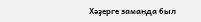Хәҙерге заманда был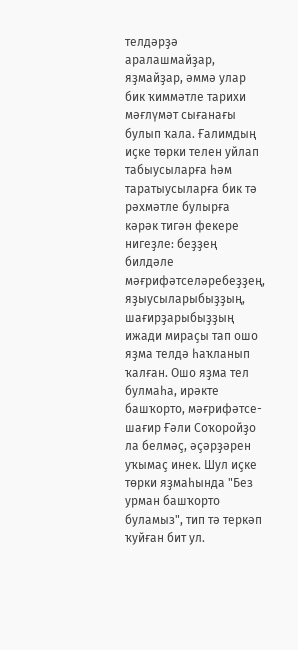телдәрҙә аралашмайҙар, яҙмайҙар, әммә улар бик ҡиммәтле тарихи мәғлүмәт сығанағы булып ҡала. Ғалимдың иҫке төрки телен уйлап табыусыларға һәм таратыусыларға бик тә рәхмәтле булырға кәрәк тигән фекере нигеҙле: беҙҙең билдәле мәғрифәтселәребеҙҙең, яҙыусыларыбыҙҙың, шағирҙарыбыҙҙың ижади мираҫы тап ошо яҙма телдә һаҡланып ҡалған. Ошо яҙма тел булмаһа, ирәкте башҡорто, мәғрифәтсе-шағир Ғәли Соҡоройҙо ла белмәҫ, әҫәрҙәрен уҡымаҫ инек. Шул иҫке төрки яҙмаһында "Без урман башҡорто буламыз", тип тә теркәп ҡуйған бит ул.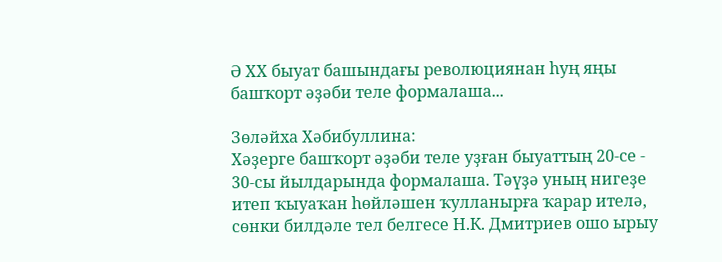Ә XX быуат башындағы революциянан һуң яңы башҡорт әҙәби теле формалаша...

Зөләйха Хәбибуллина:
Хәҙерге башҡорт әҙәби теле уҙған быуаттың 20-се - 30-сы йылдарында формалаша. Тәүҙә уның нигеҙе итеп ҡыуаҡан һөйләшен ҡулланырға ҡарар ителә, сөнки билдәле тел белгесе Н.К. Дмитриев ошо ырыу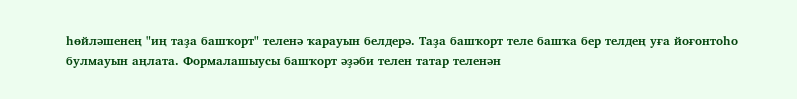һөйләшенең "иң таҙа башҡорт" теленә ҡарауын белдерә. Таҙа башҡорт теле башҡа бер телдең уға йоғонтоһо булмауын аңлата. Формалашыусы башҡорт әҙәби телен татар теленән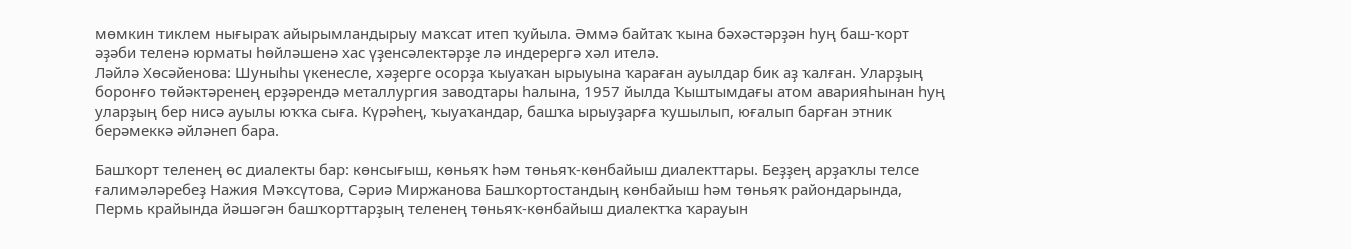мөмкин тиклем нығыраҡ айырымландырыу маҡсат итеп ҡуйыла. Әммә байтаҡ ҡына бәхәстәрҙән һуң баш-ҡорт әҙәби теленә юрматы һөйләшенә хас үҙенсәлектәрҙе лә индерергә хәл ителә.
Ләйлә Хөсәйенова: Шуныһы үкенесле, хәҙерге осорҙа ҡыуаҡан ырыуына ҡараған ауылдар бик аҙ ҡалған. Уларҙың боронғо төйәктәренең ерҙәрендә металлургия заводтары һалына, 1957 йылда Ҡыштымдағы атом аварияһынан һуң уларҙың бер нисә ауылы юҡҡа сыға. Күрәһең, ҡыуаҡандар, башҡа ырыуҙарға ҡушылып, юғалып барған этник берәмеккә әйләнеп бара.

Башҡорт теленең өс диалекты бар: көнсығыш, көньяҡ һәм төньяҡ-көнбайыш диалекттары. Беҙҙең арҙаҡлы телсе ғалимәләребеҙ Нажия Мәҡсүтова, Сәриә Миржанова Башҡортостандың көнбайыш һәм төньяҡ райондарында, Пермь крайында йәшәгән башҡорттарҙың теленең төньяҡ-көнбайыш диалектҡа ҡарауын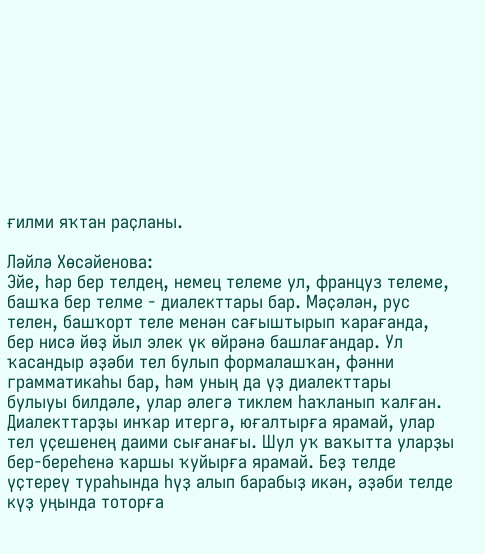ғилми яҡтан раҫланы.

Ләйлә Хөсәйенова:
Эйе, һәр бер телдең, немец телеме ул, француз телеме, башҡа бер телме - диалекттары бар. Мәҫәлән, рус телен, башҡорт теле менән сағыштырып ҡарағанда, бер нисә йөҙ йыл элек үк өйрәнә башлағандар. Ул ҡасандыр әҙәби тел булып формалашҡан, фәнни грамматикаһы бар, һәм уның да үҙ диалекттары булыуы билдәле, улар әлегә тиклем һаҡланып ҡалған. Диалекттарҙы инҡар итергә, юғалтырға ярамай, улар тел үҫешенең даими сығанағы. Шул уҡ ваҡытта уларҙы бер-береһенә ҡаршы ҡуйырға ярамай. Беҙ телде үҫтереү тураһында һүҙ алып барабыҙ икән, әҙәби телде күҙ уңында тоторға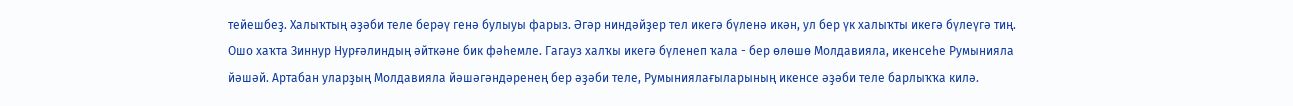тейешбеҙ. Халыҡтың әҙәби теле берәү генә булыуы фарыз. Әгәр ниндәйҙер тел икегә бүленә икән, ул бер үк халыҡты икегә бүлеүгә тиң. Ошо хаҡта Зиннур Нурғәлиндың әйткәне бик фәһемле. Гагауз халҡы икегә бүленеп ҡала - бер өлөшө Молдавияла, икенсеһе Румынияла йәшәй. Артабан уларҙың Молдавияла йәшәгәндәренең бер әҙәби теле, Румыниялағыларының икенсе әҙәби теле барлыҡҡа килә.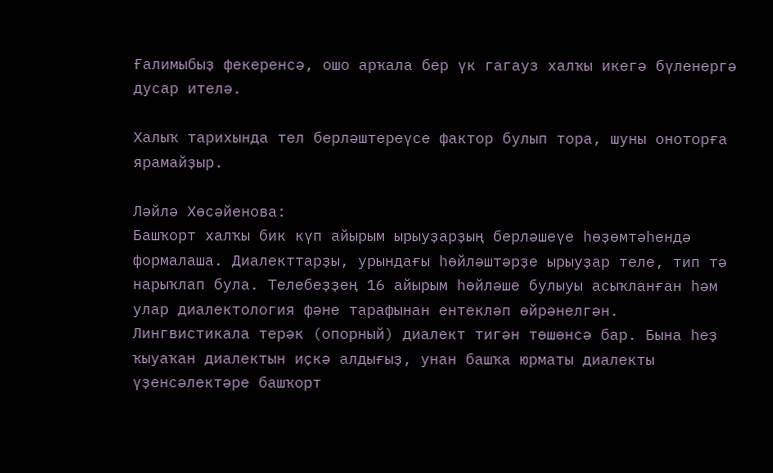Ғалимыбыҙ фекеренсә, ошо арҡала бер үк гагауз халҡы икегә бүленергә дусар ителә.

Халыҡ тарихында тел берләштереүсе фактор булып тора, шуны оноторға ярамайҙыр.

Ләйлә Хөсәйенова:
Башҡорт халҡы бик күп айырым ырыуҙарҙың берләшеүе һөҙөмтәһендә формалаша. Диалекттарҙы, урындағы һөйләштәрҙе ырыуҙар теле, тип тә нарыҡлап була. Телебеҙҙең 16 айырым һөйләше булыуы асыҡланған һәм улар диалектология фәне тарафынан ентекләп өйрәнелгән. Лингвистикала терәк (опорный) диалект тигән төшөнсә бар. Бына һеҙ ҡыуаҡан диалектын иҫкә алдығыҙ, унан башҡа юрматы диалекты үҙенсәлектәре башҡорт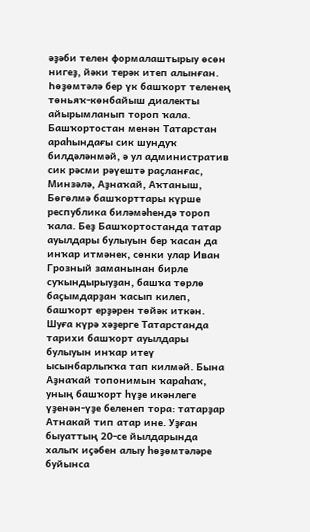әҙәби телен формалаштырыу өсөн нигеҙ, йәки терәк итеп алынған. Һөҙөмтәлә бер үк башҡорт теленең төньяҡ-көнбайыш диалекты айырымланып тороп ҡала. Башҡортостан менән Татарстан араһындағы сик шундуҡ билдәләнмәй, ә ул административ сик рәсми рәүештә раҫланғас, Минзәлә, Аҙнаҡай, Аҡтаныш, Бөгөлмә башҡорттары күрше республика биләмәһендә тороп ҡала. Беҙ Башҡортостанда татар ауылдары булыуын бер ҡасан да инҡар итмәнек, сөнки улар Иван Грозный заманынан бирле суҡындырыуҙан, башҡа төрлө баҫымдарҙан ҡасып килеп, башҡорт ерҙәрен төйәк иткән. Шуға күрә хәҙерге Татарстанда тарихи башҡорт ауылдары булыуын инҡар итеү ысынбарлыҡҡа тап килмәй. Бына Аҙнаҡай топонимын ҡараһаҡ, уның башҡорт һүҙе икәнлеге үҙенән-үҙе беленеп тора: татарҙар Атнакай тип атар ине. Уҙған быуаттың 20-се йылдарында халыҡ иҫәбен алыу һөҙөмтәләре буйынса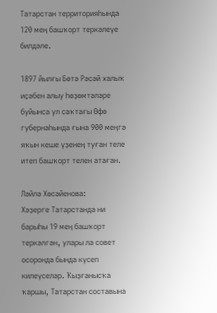Татарстан территорияһында 120 мең башҡорт теркәлеүе билдәле.

1897 йылғы Бөтә Рәсәй халыҡ иҫәбен алыу һөҙөмтәләре буйынса ул саҡтағы Өфө губернаһында ғына 900 меңгә яҡын кеше үҙенең туған теле итеп башҡорт телен атаған.

Ләйлә Хөсәйенова:
Хәҙерге Татарстанда ни барыһы 19 мең башҡорт теркәлгән, улары ла совет осоронда бында күсеп килеүселәр. Ҡыҙғанысҡа ҡаршы, Татарстан составына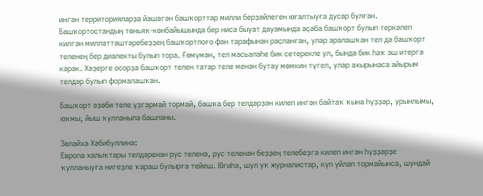ингән территорияларҙа йәшәгән башҡорттар милли берҙәйлеген юғалтыуға дусар булған. Башҡортостандың төньяҡ-көнбайышында бер нисә быуат дауамында аҫаба башҡорт булып теркәлеп килгән милләттәштәребеҙҙең башҡортлоғо фән тарафынан раҫланған, улар аралашҡан тел дә башҡорт теленең бер диалекты булып тора. Ғөмүмән, тел мәсьәләһе бик сетерекле ул, бында бик һаҡ эш итергә кәрәк. Хәҙерге осорҙа башҡорт телен татар теле менән бутау мөмкин түгел, улар ахырынаса айырым телдәр булып формалашҡан.

Башҡорт әҙәби теле үҙгәрмәй тормай, башҡа бер телдәрҙән килеп ингән байтаҡ ҡына һүҙҙәр, урынлымы, юҡмы, йыш ҡулланыла башланы.

Зөләйха Хәбибуллина:
Европа халыҡтары телдәренән рус теленә, рус теленән беҙҙең телебеҙгә килеп ингән һүҙҙәрҙе ҡулланыуға нигеҙле ҡараш булырға тейеш. Юғиһә, шул уҡ журналистар, күп уйлап тормайынса, шундай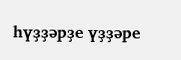һүҙҙәрҙе үҙҙәре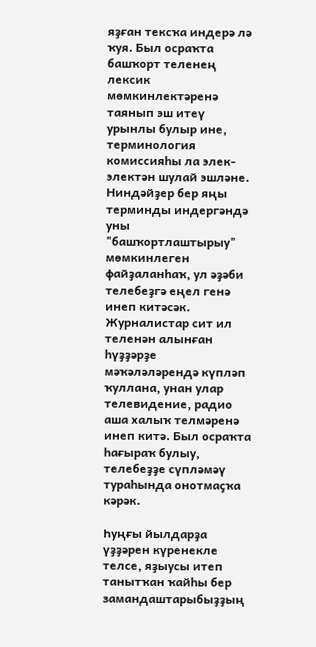яҙған тексҡа индерә лә ҡуя. Был осраҡта башҡорт теленең лексик мөмкинлектәренә таянып эш итеү урынлы булыр ине, терминология комиссияһы ла элек-электән шулай эшләне. Ниндәйҙер бер яңы терминды индергәндә уны "башҡортлаштырыу" мөмкинлеген файҙаланһаҡ, ул әҙәби телебеҙгә еңел генә инеп китәсәк. Журналистар сит ил теленән алынған һүҙҙәрҙе мәҡәләләрендә күпләп ҡуллана, унан улар телевидение, радио аша халыҡ телмәренә инеп китә. Был осраҡта һағыраҡ булыу, телебеҙҙе сүпләмәү тураһында онотмаҫҡа кәрәк.

Һуңғы йылдарҙа үҙҙәрен күренекле телсе, яҙыусы итеп танытҡан ҡайһы бер замандаштарыбыҙҙың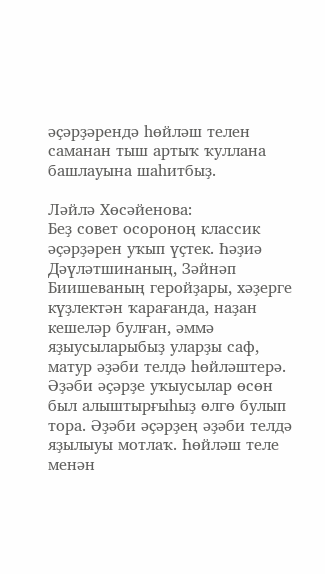әҫәрҙәрендә һөйләш телен саманан тыш артыҡ ҡуллана башлауына шаһитбыҙ.

Ләйлә Хөсәйенова:
Беҙ совет осороноң классик әҫәрҙәрен уҡып үҫтек. Һәҙиә Дәүләтшинаның, Зәйнәп Биишеваның геройҙары, хәҙерге күҙлектән ҡарағанда, наҙан кешеләр булған, әммә яҙыусыларыбыҙ уларҙы саф, матур әҙәби телдә һөйләштерә. Әҙәби әҫәрҙе уҡыусылар өсөн был алыштырғыһыҙ өлгө булып тора. Әҙәби әҫәрҙең әҙәби телдә яҙылыуы мотлаҡ. Һөйләш теле менән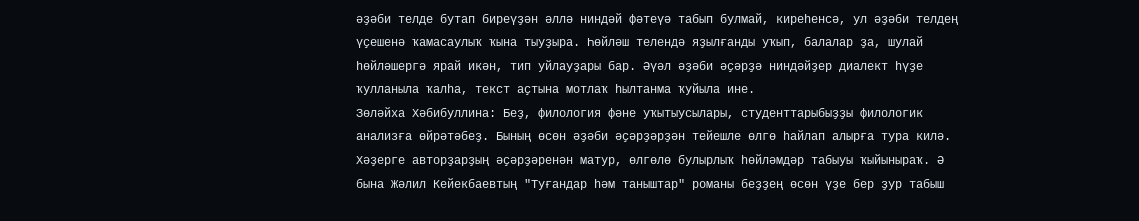әҙәби телде бутап биреүҙән әллә ниндәй фәтеүә табып булмай, киреһенсә, ул әҙәби телдең үҫешенә ҡамасаулыҡ ҡына тыуҙыра. Һөйләш телендә яҙылғанды уҡып, балалар ҙа, шулай һөйләшергә ярай икән, тип уйлауҙары бар. Әүәл әҙәби әҫәрҙә ниндәйҙер диалект һүҙе ҡулланыла ҡалһа, текст аҫтына мотлаҡ һылтанма ҡуйыла ине.
Зөләйха Хәбибуллина: Беҙ, филология фәне уҡытыусылары, студенттарыбыҙҙы филологик анализға өйрәтәбеҙ. Бының өсөн әҙәби әҫәрҙәрҙән тейешле өлгө һайлап алырға тура килә. Хәҙерге авторҙарҙың әҫәрҙәренән матур, өлгөлө булырлыҡ һөйләмдәр табыуы ҡыйыныраҡ. Ә бына Жәлил Кейекбаевтың "Туғандар һәм таныштар" романы беҙҙең өсөн үҙе бер ҙур табыш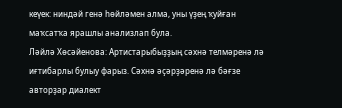кеүек: ниндәй генә һөйләмен алма, уны үҙең ҡуйған маҡсатҡа ярашлы анализлап була.
Ләйлә Хөсәйенова: Артистарыбыҙҙың сәхнә телмәренә лә иғтибарлы булыу фарыз. Сәхнә әҫәрҙәренә лә бәғзе авторҙар диалект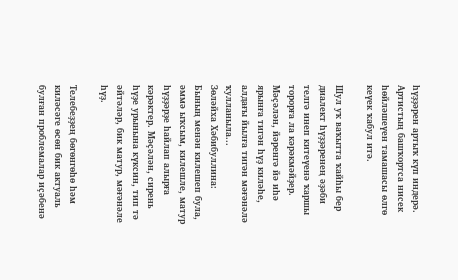һүҙҙәрен артыҡ күп индерә. Артистың башҡортса нисек һөйләшеүен тамашасы өлгө кеүек ҡабул итә.

Шул уҡ ваҡытта ҡайһы бер диалект һүҙҙәренең әҙәби телгә инеп китеүенә ҡаршы торорға ла кәрәкмәйҙер. Мәҫәлән, йәренгә йә иһә ярынға тигән һүҙ киләһе, алдағы йылға тигән мәғәнәлә ҡулланыла...
Зөләйха Хәбибуллина:
Бының менән килешеп була, әммә ыҡсым, килешле, матур һүҙҙәрҙе һайлап алырға кәрәктер. Мәҫәлән, сирень һүҙе урынына күксин, тип тә әйтәләр, бик матур, мәғәнәле һүҙ.

Телебеҙҙең бөгөнгөһө һәм киләсәге өсөн бик актуаль булған проблемалар иҫәбенә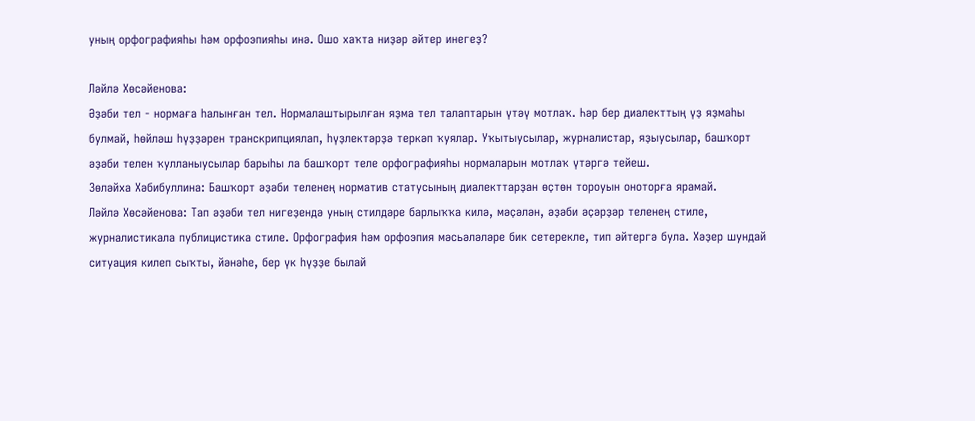уның орфографияһы һәм орфоэпияһы инә. Ошо хаҡта ниҙәр әйтер инегеҙ?

Ләйлә Хөсәйенова:
Әҙәби тел - нормаға һалынған тел. Нормалаштырылған яҙма тел талаптарын үтәү мотлаҡ. Һәр бер диалекттың үҙ яҙмаһы булмай, һөйләш һүҙҙәрен транскрипциялап, һүҙлектәрҙә теркәп ҡуялар. Уҡытыусылар, журналистар, яҙыусылар, башҡорт әҙәби телен ҡулланыусылар барыһы ла башҡорт теле орфографияһы нормаларын мотлаҡ үтәргә тейеш.
Зөләйха Хәбибуллина: Башҡорт әҙәби теленең норматив статусының диалекттарҙан өҫтөн тороуын оноторға ярамай.
Ләйлә Хөсәйенова: Тап әҙәби тел нигеҙендә уның стилдәре барлыҡҡа килә, мәҫәлән, әҙәби әҫәрҙәр теленең стиле, журналистикала публицистика стиле. Орфография һәм орфоэпия мәсьәләләре бик сетерекле, тип әйтергә була. Хәҙер шундай ситуация килеп сыҡты, йәнәһе, бер үк һүҙҙе былай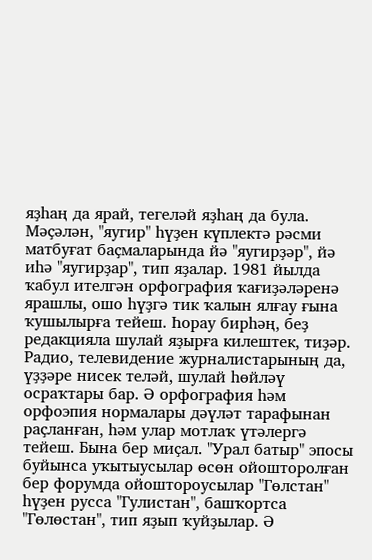яҙһаң да ярай, тегеләй яҙһаң да була. Мәҫәлән, "яугир" һүҙен күплектә рәсми матбуғат баҫмаларында йә "яугирҙәр", йә иһә "яугирҙар", тип яҙалар. 1981 йылда ҡабул ителгән орфография ҡағиҙәләренә ярашлы, ошо һүҙгә тик ҡалын ялғау ғына ҡушылырға тейеш. Һорау бирһәң, беҙ редакцияла шулай яҙырға килештек, тиҙәр. Радио, телевидение журналистарының да, үҙҙәре нисек теләй, шулай һөйләү осраҡтары бар. Ә орфография һәм орфоэпия нормалары дәүләт тарафынан раҫланған, һәм улар мотлаҡ үтәлергә тейеш. Бына бер миҫал. "Урал батыр" эпосы буйынса уҡытыусылар өсөн ойошторолған бер форумда ойоштороусылар "Гөлстан" һүҙен русса "Гулистан", башҡортса "Гөлөстан", тип яҙып ҡуйҙылар. Ә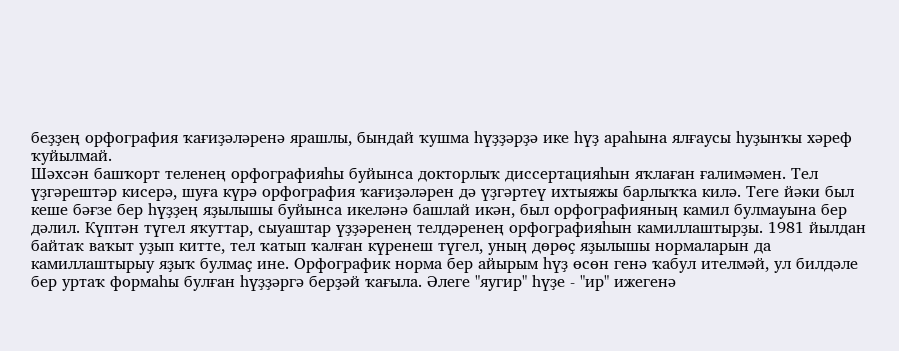беҙҙең орфография ҡағиҙәләренә ярашлы, бындай ҡушма һүҙҙәрҙә ике һүҙ араһына ялғаусы һуҙынҡы хәреф ҡуйылмай.
Шәхсән башҡорт теленең орфографияһы буйынса докторлыҡ диссертацияһын яҡлаған ғалимәмен. Тел үҙгәрештәр кисерә, шуға күрә орфография ҡағиҙәләрен дә үҙгәртеү ихтыяжы барлыҡҡа килә. Теге йәки был кеше бәғзе бер һүҙҙең яҙылышы буйынса икеләнә башлай икән, был орфографияның камил булмауына бер дәлил. Күптән түгел яҡуттар, сыуаштар үҙҙәренең телдәренең орфографияһын камиллаштырҙы. 1981 йылдан байтаҡ ваҡыт уҙып китте, тел ҡатып ҡалған күренеш түгел, уның дөрөҫ яҙылышы нормаларын да камиллаштырыу яҙыҡ булмаҫ ине. Орфографик норма бер айырым һүҙ өсөн генә ҡабул ителмәй, ул билдәле бер уртаҡ формаһы булған һүҙҙәргә берҙәй ҡағыла. Әлеге "яугир" һүҙе - "ир" ижегенә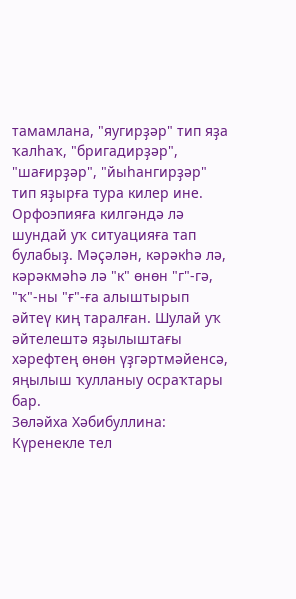тамамлана, "яугирҙәр" тип яҙа ҡалһаҡ, "бригадирҙәр", "шағирҙәр", "йыһангирҙәр" тип яҙырға тура килер ине. Орфоэпияға килгәндә лә шундай уҡ ситуацияға тап булабыҙ. Мәҫәлән, кәрәкһә лә, кәрәкмәһә лә "к" өнөн "г"-гә, "ҡ"-ны "ғ"-ға алыштырып әйтеү киң таралған. Шулай уҡ әйтелештә яҙылыштағы хәрефтең өнөн үҙгәртмәйенсә, яңылыш ҡулланыу осраҡтары бар.
Зөләйха Хәбибуллина: Күренекле тел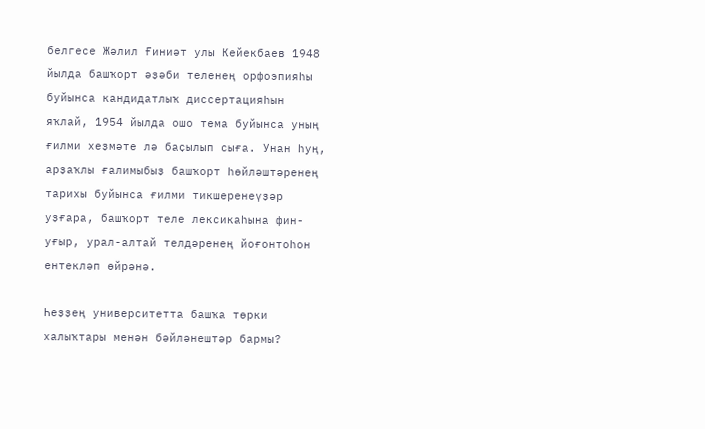белгесе Жәлил Ғиниәт улы Кейекбаев 1948 йылда башҡорт әҙәби теленең орфоэпияһы буйынса кандидатлыҡ диссертацияһын яҡлай, 1954 йылда ошо тема буйынса уның ғилми хеҙмәте лә баҫылып сыға. Унан һуң, арҙаҡлы ғалимыбыҙ башҡорт һөйләштәренең тарихы буйынса ғилми тикшеренеүҙәр уҙғара, башҡорт теле лексикаһына фин-уғыр, урал-алтай телдәренең йоғонтоһон ентекләп өйрәнә.

Һеҙҙең университетта башҡа төрки халыҡтары менән бәйләнештәр бармы?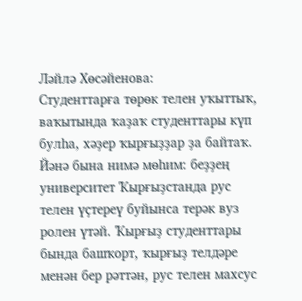Ләйлә Хөсәйенова:
Студенттарға төрөк телен уҡыттыҡ, ваҡытында ҡаҙаҡ студенттары күп булһа, хәҙер ҡырғыҙҙар ҙа байтаҡ. Йәнә бына нимә мөһим: беҙҙең университет Ҡырғыҙстанда рус телен үҫтереү буйынса терәк вуз ролен үтәй. Ҡырғыҙ студенттары бында башҡорт, ҡырғыҙ телдәре менән бер рәттән, рус телен махсус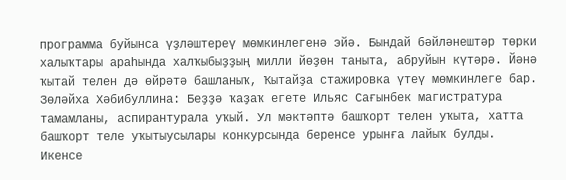программа буйынса үҙләштереү мөмкинлегенә эйә. Бындай бәйләнештәр төрки халыҡтары араһында халҡыбыҙҙың милли йөҙөн таныта, абруйын күтәрә. Йәнә ҡытай телен дә өйрәтә башланыҡ, Ҡытайҙа стажировка үтеү мөмкинлеге бар.
Зөләйха Хәбибуллина: Беҙҙә ҡаҙаҡ егете Ильяс Сағынбек магистратура тамамланы, аспирантурала уҡый. Ул мәктәптә башҡорт телен уҡыта, хатта башҡорт теле уҡытыусылары конкурсында беренсе урынға лайыҡ булды. Икенсе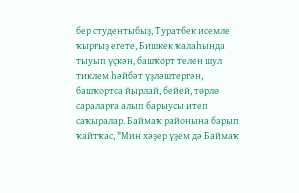бер студентыбыҙ, Туратбек исемле ҡырғыҙ егете, Бишкек ҡалаһында тыуып үҫкән, башҡорт телен шул тиклем һәйбәт үҙләштергән, башҡортса йырлай, бейей, төрлө сараларға алып барыусы итеп саҡыралар. Баймаҡ районына барып ҡайтҡас, "Мин хәҙер үҙем дә Баймаҡ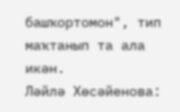башҡортомон", тип маҡтанып та ала икән.
Ләйлә Хөсәйенова: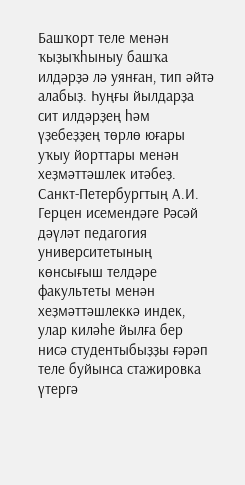Башҡорт теле менән ҡыҙыҡһыныу башҡа илдәрҙә лә уянған, тип әйтә алабыҙ. Һуңғы йылдарҙа сит илдәрҙең һәм үҙебеҙҙең төрлө юғары уҡыу йорттары менән хеҙмәттәшлек итәбеҙ. Санкт-Петербургтың А.И. Герцен исемендәге Рәсәй дәүләт педагогия университетының көнсығыш телдәре факультеты менән хеҙмәттәшлеккә индек, улар киләһе йылға бер нисә студентыбыҙҙы ғәрәп теле буйынса стажировка үтергә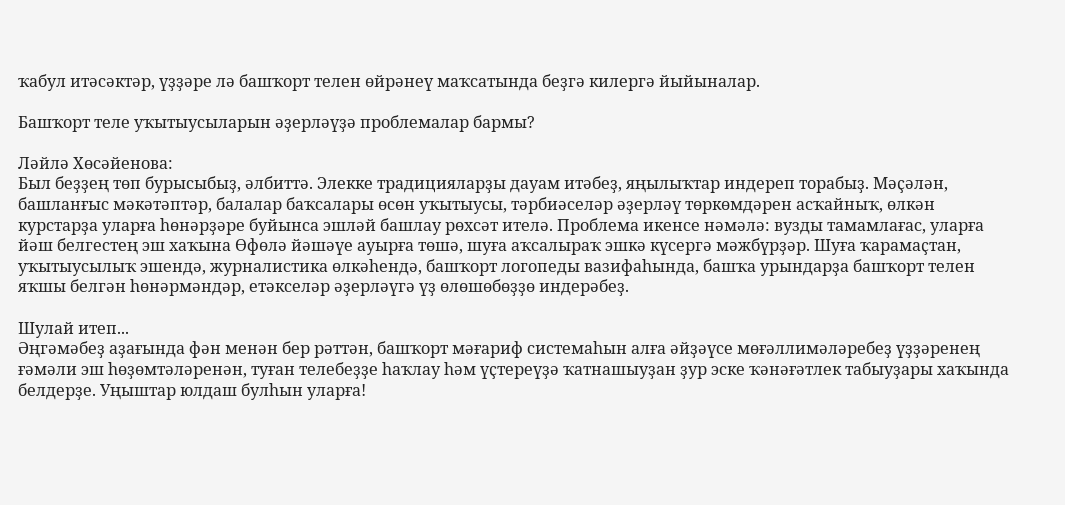ҡабул итәсәктәр, үҙҙәре лә башҡорт телен өйрәнеү маҡсатында беҙгә килергә йыйыналар.

Башҡорт теле уҡытыусыларын әҙерләүҙә проблемалар бармы?

Ләйлә Хөсәйенова:
Был беҙҙең төп бурысыбыҙ, әлбиттә. Элекке традицияларҙы дауам итәбеҙ, яңылыҡтар индереп торабыҙ. Мәҫәлән, башланғыс мәкәтәптәр, балалар баҡсалары өсөн уҡытыусы, тәрбиәселәр әҙерләү төркөмдәрен асҡайныҡ, өлкән курстарҙа уларға һөнәрҙәре буйынса эшләй башлау рөхсәт ителә. Проблема икенсе нәмәлә: вузды тамамлағас, уларға йәш белгестең эш хаҡына Өфөлә йәшәүе ауырға төшә, шуға аҡсалыраҡ эшкә күсергә мәжбүрҙәр. Шуға ҡарамаҫтан, уҡытыусылыҡ эшендә, журналистика өлкәһендә, башҡорт логопеды вазифаһында, башҡа урындарҙа башҡорт телен яҡшы белгән һөнәрмәндәр, етәкселәр әҙерләүгә үҙ өлөшөбөҙҙө индерәбеҙ.

Шулай итеп...
Әңгәмәбеҙ аҙағында фән менән бер рәттән, башҡорт мәғариф системаһын алға әйҙәүсе мөғәллимәләребеҙ үҙҙәренең ғәмәли эш һөҙөмтәләренән, туған телебеҙҙе һаҡлау һәм үҫтереүҙә ҡатнашыуҙан ҙур эске ҡәнәғәтлек табыуҙары хаҡында белдерҙе. Уңыштар юлдаш булһын уларға!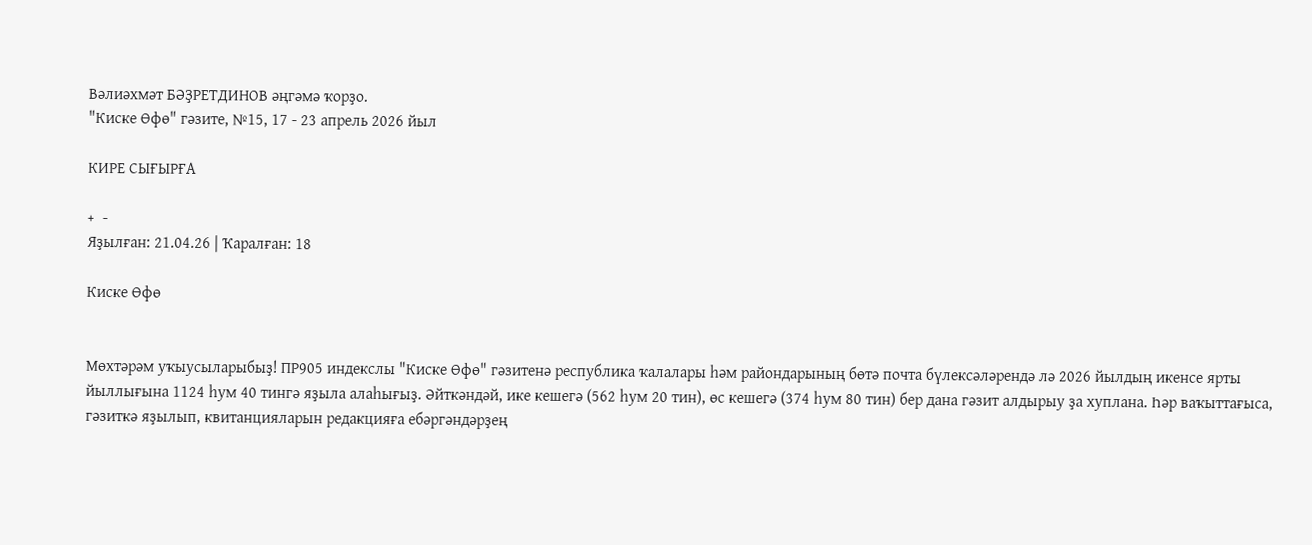Вәлиәхмәт БӘҘРЕТДИНОВ әңгәмә ҡорҙо.
"Киске Өфө" гәзите, №15, 17 - 23 апрель 2026 йыл

КИРЕ СЫҒЫРҒА

+  -
Яҙылған: 21.04.26 | Ҡаралған: 18

Киске Өфө


Мөхтәрәм уҡыусыларыбыҙ! ПР905 индекслы "Киске Өфө" гәзитенә республика ҡалалары һәм райондарының бөтә почта бүлексәләрендә лә 2026 йылдың икенсе ярты йыллығына 1124 һум 40 тингә яҙыла алаһығыҙ. Әйткәндәй, ике кешегә (562 һум 20 тин), өс кешегә (374 һум 80 тин) бер дана гәзит алдырыу ҙа хуплана. Һәр ваҡыттағыса, гәзиткә яҙылып, квитанцияларын редакцияға ебәргәндәрҙең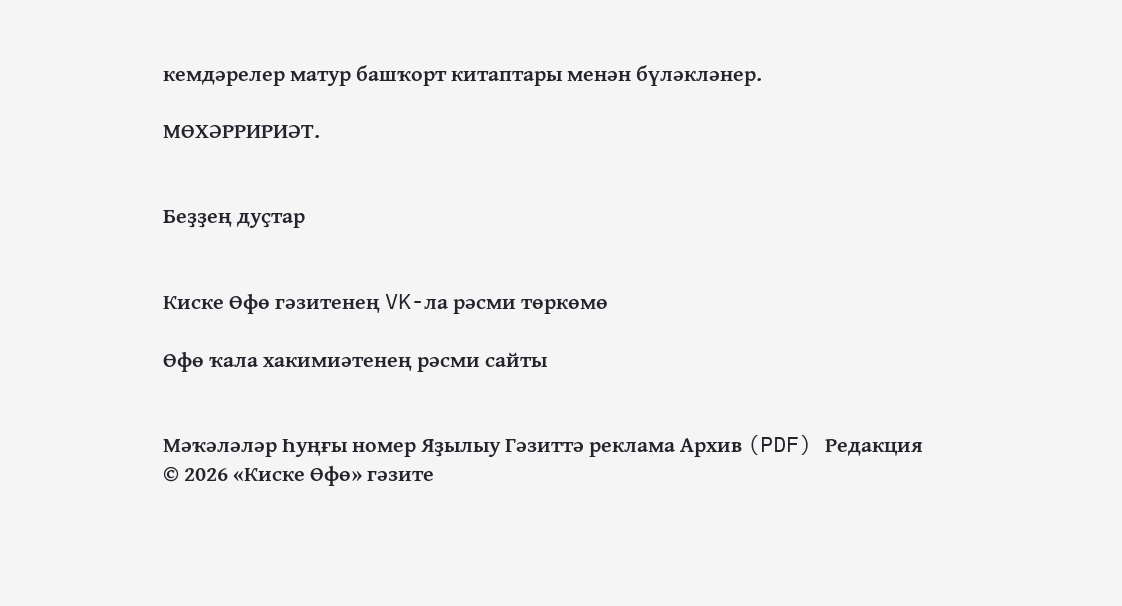кемдәрелер матур башҡорт китаптары менән бүләкләнер.

МӨХӘРРИРИӘТ.


Беҙҙең дуҫтар


Киске Өфө гәзитенең VK-ла рәсми төркөмө

Өфө ҡала хакимиәтенең рәсми сайты


Мәҡәләләр Һуңғы номер Яҙылыу Гәзиттә реклама Архив (PDF) Редакция
© 2026 «Киске Өфө» гәзите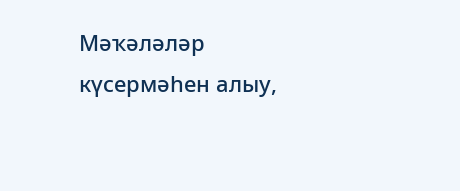Мәҡәләләр күсермәһен алыу,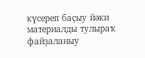күсереп баҫыу йәки материалды тулыраҡ файҙаланыу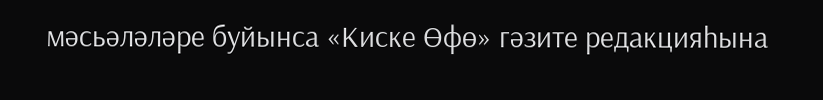мәсьәләләре буйынса «Киске Өфө» гәзите редакцияһына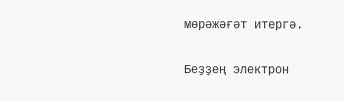мөрәжәғәт итергә.

Беҙҙең электрон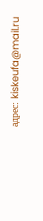адрес: kiskeufa@mail.ru